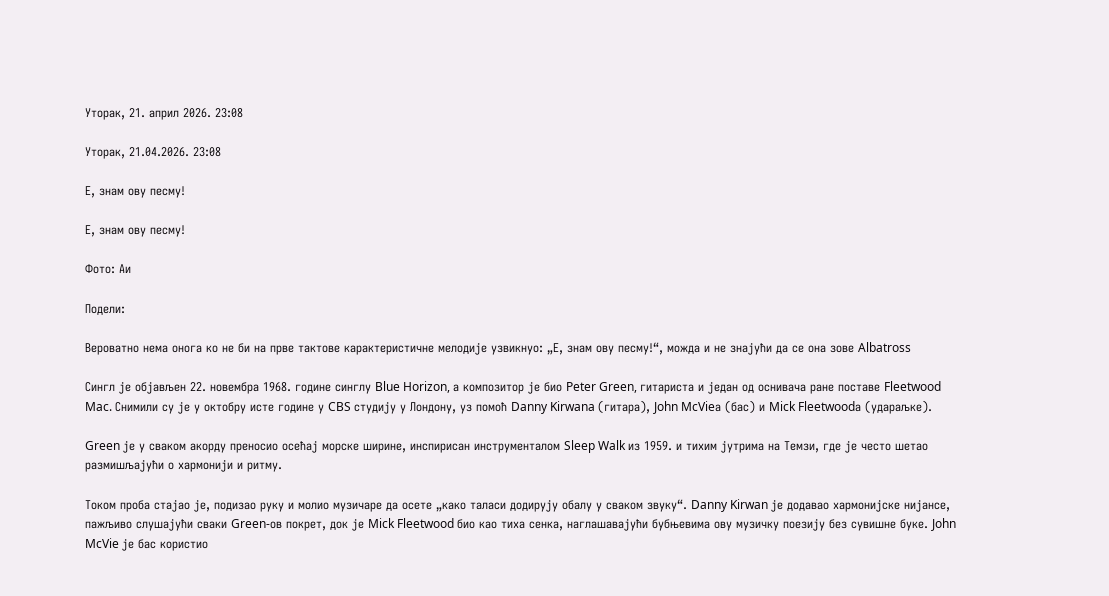Уторак, 21. април 2026. 23:08

Уторак, 21.04.2026. 23:08

Е, знам ову песму!

Е, знам ову песму!

Фото: Аи

Подели:

Вероватно нема онога ко не би на прве тактове карактеристичне мелодије узвикнуо: „Е, знам ову песму!“, можда и не знајући да се она зове Albatross

Сингл је објављен 22. новембра 1968. године синглу Blue Horizon, а композитор је био Peter Green, гитариста и један од оснивача ране поставе Fleetwood Mac. Снимили су је у октобру исте године у CBS студију у Лондону, уз помоћ Danny Kirwana (гитара), John McVieа (бас) и Mick Fleetwoodа (удараљке).

Green је у сваком акорду преносио осећај морске ширине, инспирисан инструменталом Sleep Walk из 1959. и тихим јутрима на Темзи, где је често шетао размишљајући о хармонији и ритму.

Током проба стајао је, подизао руку и молио музичаре да осете „како таласи додирују обалу у сваком звуку“. Danny Kirwan је додавао хармонијске нијансе, пажљиво слушајући сваки Green-ов покрет, док је Mick Fleetwood био као тиха сенка, наглашавајући бубњевима ову музичку поезију без сувишне буке. John McVie је бас користио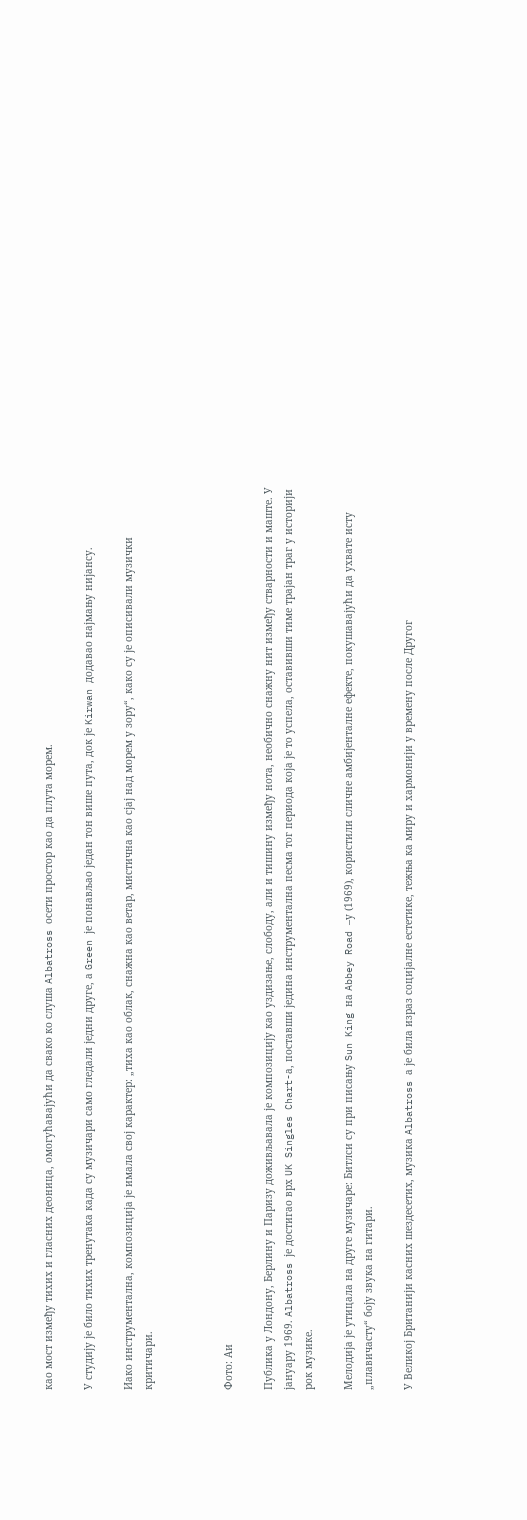као мост између тихих и гласних деоница, омогућавајући да свако ко слуша Albatross осети простор као да плута морем.

У студију је било тихих тренутака када су музичари само гледали једни друге, а Green је понављао један тон више пута, док је Kirwan додавао најмању нијансу.

Иако инструментална, композиција је имала свој карактер: „тиха као облак, снажна као ветар, мистична као сјај над морем у зору“, како су је описивали музички критичари.



Фото: Аи

Публика у Лондону, Берлину и Паризу доживљавала је композицију као уздизање, слободу, али и тишину између нота, необично снажну нит између стварности и маште. У јануару 1969. Albatross је достигао врх UK Singles Chart-а, поставши једина инструментална песма тог периода која је то успела, оставивши тиме трајан траг у историји рок музике.

Мелодија је утицала на друге музичаре: Битлси су при писању Sun King на Abbey Road –у (1969), користили сличне амбијенталне ефекте, покушавајући да ухвате исту „плавичасту“ боју звука на гитари.

У Великој Британији касних шездесетих, музика Albatross а је била израз социјалне естетике, тежња ка миру и хармонији у времену после Другог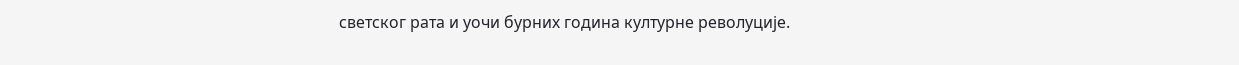светског рата и уочи бурних година културне револуције.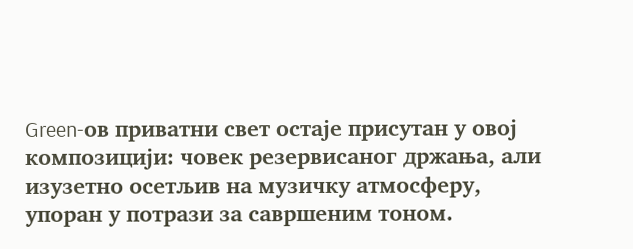Green-ов приватни свет остаје присутан у овој композицији: човек резервисаног држања, али изузетно осетљив на музичку атмосферу, упоран у потрази за савршеним тоном.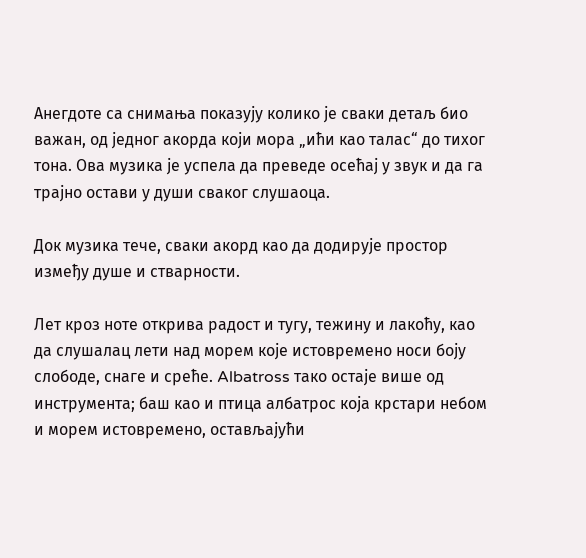Анегдоте са снимања показују колико је сваки детаљ био важан, од једног акорда који мора „ићи као талас“ до тихог тона. Ова музика је успела да преведе осећај у звук и да га трајно остави у души сваког слушаоца.

Док музика тече, сваки акорд као да додирује простор између душе и стварности.

Лет кроз ноте открива радост и тугу, тежину и лакоћу, као да слушалац лети над морем које истовремено носи боју слободе, снаге и среће. Albatross тако остаје више од инструмента; баш као и птица албатрос која крстари небом и морем истовремено, остављајући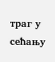траг у сећању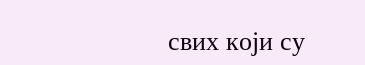свих који су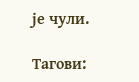је чули.

Тагови: